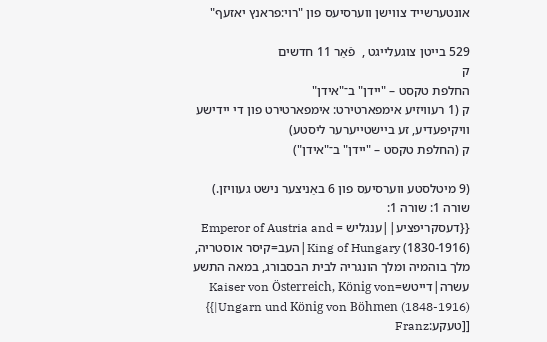אונטערשייד צווישן ווערסיעס פון "רוי:פראנץ יאזעף"

529 בייטן צוגעלייגט ,  פֿאַר 11 חדשים
ק
החלפת טקסט – "יידן" ב־"אידן"
ק (1 רעוויזיע אימפארטירט: אימפארטירט פון די יידישע וויקיפעדיע, זע ביישטייערער ליסטע)
ק (החלפת טקסט – "יידן" ב־"אידן")

(9 מיטלסטע ווערסיעס פון 6 באַניצער נישט געוויזן.)
שורה 1: שורה 1:
{{דעסקריפציע||ענגליש = Emperor of Austria and King of Hungary (1830-1916)|העב=קיסר אוסטריה, מלך בוהמיה ומלך הונגריה לבית הבסבורג, במאה התשע עשרה|דייטש=Kaiser von Österreich, König von Ungarn und König von Böhmen (1848-1916)|}}
[[טעקע:Franz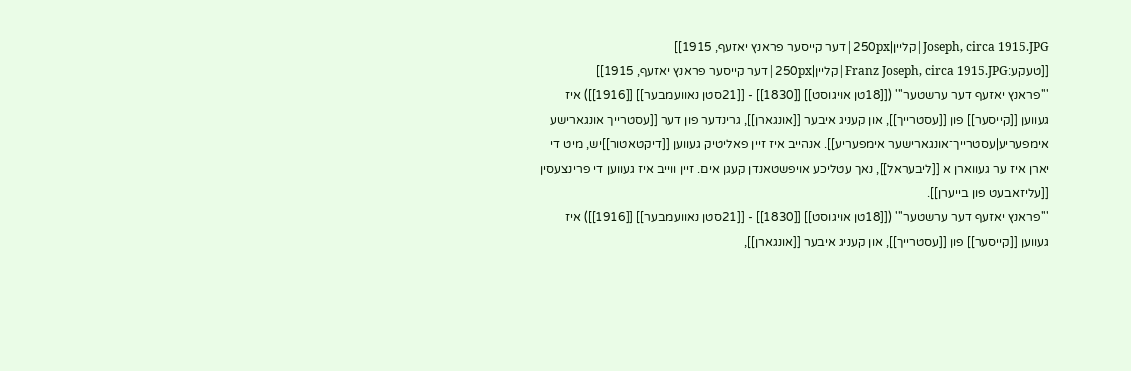Joseph, circa 1915.JPG|קליין|250px|דער קייסער פראנץ יאזעף, 1915]]
[[טעקע:Franz Joseph, circa 1915.JPG|קליין|250px|דער קייסער פראנץ יאזעף, 1915]]
'''פראנץ יאזעף דער ערשטער''' ([[18טן אויגוסט]] [[1830]] - [[21סטן נאוועמבער]] [[1916]]) איז געווען [[קייסער]] פון [[עסטרייך]], און קעניג איבער [[אונגארן]], גרינדער פון דער [[עסטרייך אונגארישע אימפעריע|עסטרייך־אונגארישער אימפעריע]]. אנהייב איז זיין פאליטיק געווען [[דיקטאטור]]יש, מיט די יארן איז ער געווארן א [[ליבעראל]], נאך עטליכע אויפשטאנדן קעגן אים. זיין ווייב איז געווען די פרינצעסין [[עליזאבעט פון בייערן]].
'''פראנץ יאזעף דער ערשטער''' ([[18טן אויגוסט]] [[1830]] - [[21סטן נאוועמבער]] [[1916]]) איז געווען [[קייסער]] פון [[עסטרייך]], און קעניג איבער [[אונגארן]],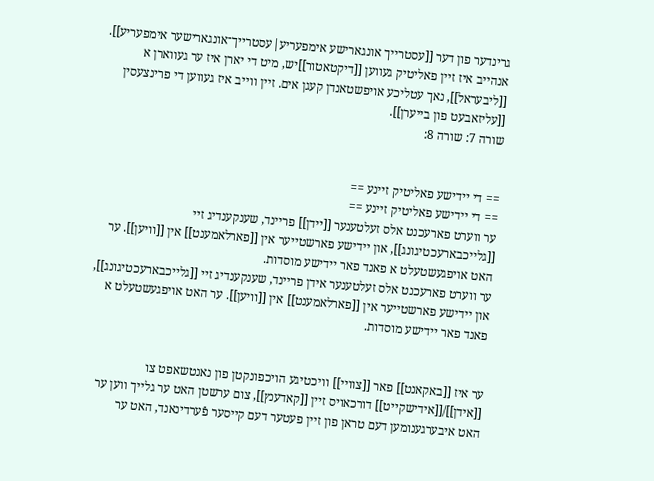גרינדער פון דער [[עסטרייך אונגארישע אימפעריע|עסטרייך־אונגארישער אימפעריע]]. אנהייב איז זיין פאליטיק געווען [[דיקטאטור]]יש, מיט די יארן איז ער געווארן א [[ליבעראל]], נאך עטליכע אויפשטאנדן קעגן אים. זיין ווייב איז געווען די פרינצעסין [[עליזאבעט פון בייערן]].
שורה 7: שורה 8:


== די יידישע פאליטיק זיינע ==
== די יידישע פאליטיק זיינע ==
ער ווערט פארעכנט אלס זעלטענער [[יידן]] פריינד, שענקענדיג זיי [[גלייכבארעכטיגונג]], און יידישע פארשטייער אין [[פארלאמענט]] אין [[וויען]]. ער האט אויפגעשטעלט א פאנד פאר יידישע מוסדות.
ער ווערט פארעכנט אלס זעלטענער אידן פריינד, שענקענדיג זיי [[גלייכבארעכטיגונג]], און יידישע פארשטייער אין [[פארלאמענט]] אין [[וויען]]. ער האט אויפגעשטעלט א פאנד פאר יידישע מוסדות.


ער איז [[באקאנט]] פאר [[צוויי]] וויכטיגע הויכפונקטן פון נאנטשאפט צו [[אידן]]/[[אידישקייט]] דורכאויס זיין [[קאדענץ]], צום ערשטן האט ער גלייך ווען ער האט איבערגענומען דעם טראן פון זיין פעטער דעם קייסער פֿערדינאנד, האט ער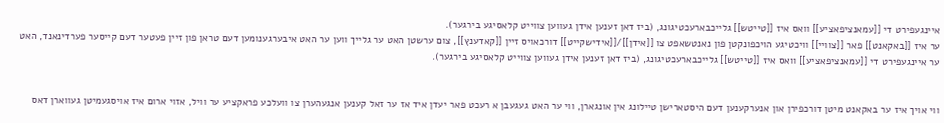איינגעפירט די [[עמאנציפאציע]] וואס איז [[טייטש]] גלייכבארעכטיגונג, (ביז דאן זענען אידן געווען צווייט קלאסיגע בירגער).
ער איז [[באקאנט]] פאר [[צוויי]] וויכטיגע הויכפונקטן פון נאנטשאפט צו [[אידן]]/[[אידישקייט]] דורכאויס זיין [[קאדענץ]], צום ערשטן האט ער גלייך ווען ער האט איבערגענומען דעם טראן פון זיין פעטער דעם קייסער פערדינאנד, האט ער איינגעפירט די [[עמאנציפאציע]] וואס איז [[טייטש]] גלייכבארעכטיגונג, (ביז דאן זענען אידן געווען צווייט קלאסיגע בירגער).


ווי אויך איז ער באקאנט מיטן דורכפירן און אנערקענען דעם היסטארישן טיילונג אין אונגארן, ווי ער האט געגעבן א רעכט פאר יעדן איד אז ער זאל קענען אנגעהערן צו וועלכע פראקציע ער וויל, אזוי ארום איז אויסגעמיטן געווארן דאס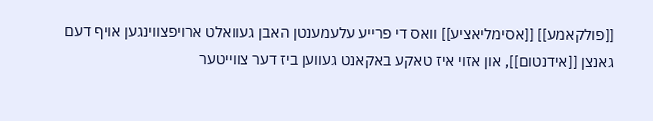[[פולקאמע]] [[אסימליאציע]] וואס די פרייע עלעמענטן האבן געוואלט ארויפצווינגען אויף דעם גאנצן [[אידנטום]], און אזוי איז טאקע באקאנט געווען ביז דער צווייטער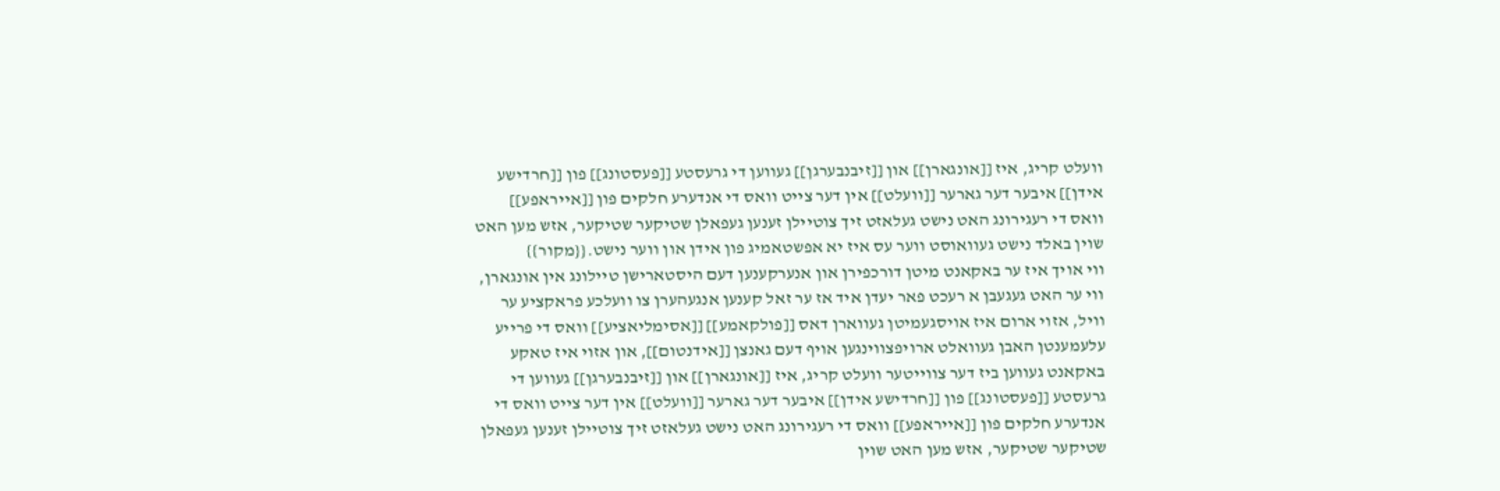וועלט קריג, איז [[אונגארן]] און [[זיבנבערגן]] געווען די גרעסטע [[פעסטונג]] פון [[חרדישע אידן]] איבער דער גארער [[וועלט]] אין דער צייט וואס די אנדערע חלקים פון [[אייראפע]] וואס די רעגירונג האט נישט געלאזט זיך צוטיילן זענען געפאלן שטיקער שטיקער, אזש מען האט שוין באלד נישט געוואוסט ווער עס איז יא אפשטאמיג פון אידן און ווער נישט.{{מקור}}
ווי אויך איז ער באקאנט מיטן דורכפירן און אנערקענען דעם היסטארישן טיילונג אין אונגארן, ווי ער האט געגעבן א רעכט פאר יעדן איד אז ער זאל קענען אנגעהערן צו וועלכע פראקציע ער וויל, אזוי ארום איז אויסגעמיטן געווארן דאס [[פולקאמע]] [[אסימליאציע]] וואס די פרייע עלעמענטן האבן געוואלט ארויפצווינגען אויף דעם גאנצן [[אידנטום]], און אזוי איז טאקע באקאנט געווען ביז דער צווייטער וועלט קריג, איז [[אונגארן]] און [[זיבנבערגן]] געווען די גרעסטע [[פעסטונג]] פון [[חרדישע אידן]] איבער דער גארער [[וועלט]] אין דער צייט וואס די אנדערע חלקים פון [[אייראפע]] וואס די רעגירונג האט נישט געלאזט זיך צוטיילן זענען געפאלן שטיקער שטיקער, אזש מען האט שוין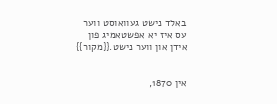באלד נישט געוואוסט ווער עס איז יא אפשטאמיג פון אידן און ווער נישט.{{מקור}}


אין 1870,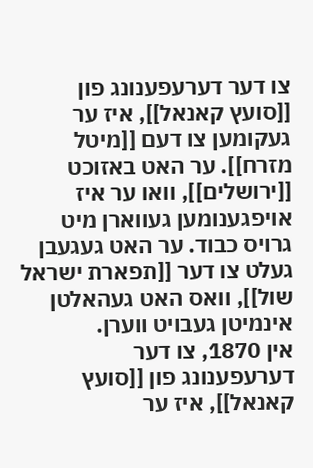צו דער דערעפענונג פון [[סועץ קאנאל]], איז ער געקומען צו דעם [[מיטל מזרח]]. ער האט באזוכט [[ירושלים]], וואו ער איז אויפגענומען געווארן מיט גרויס כבוד. ער האט געגעבן געלט צו דער [[תפארת ישראל שול]], וואס האט געהאלטן אינמיטן געבויט ווערן.
אין 1870, צו דער דערעפענונג פון [[סועץ קאנאל]], איז ער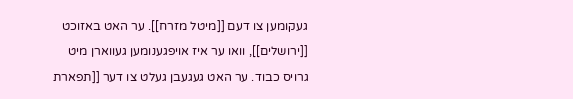געקומען צו דעם [[מיטל מזרח]]. ער האט באזוכט [[ירושלים]], וואו ער איז אויפגענומען געווארן מיט גרויס כבוד. ער האט געגעבן געלט צו דער [[תפארת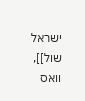ישראל שול]], וואס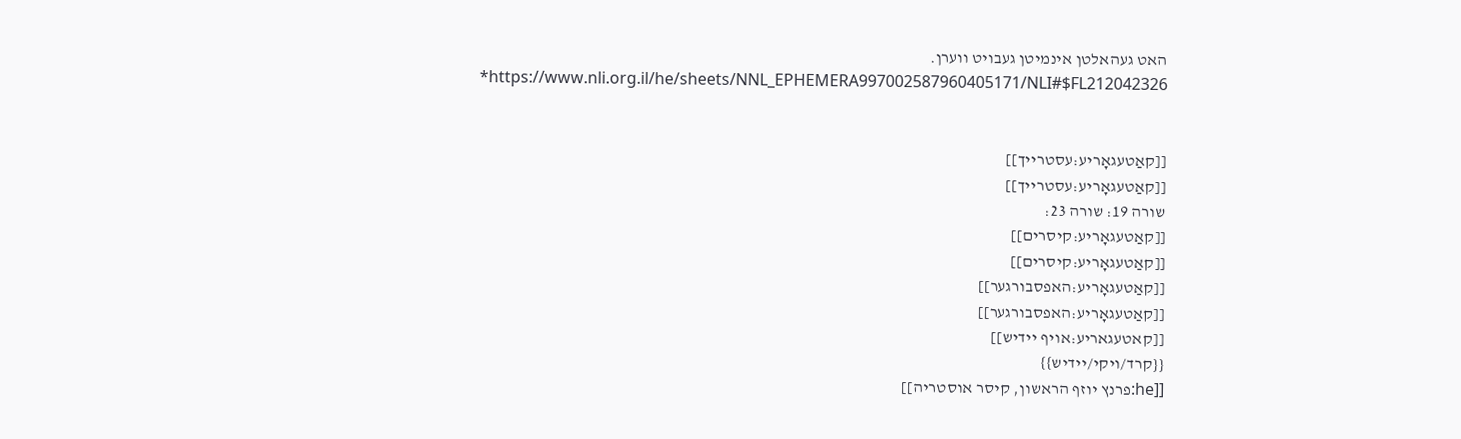האט געהאלטן אינמיטן געבויט ווערן.
*https://www.nli.org.il/he/sheets/NNL_EPHEMERA997002587960405171/NLI#$FL212042326


[[קאַטעגאָריע:עסטרייך]]
[[קאַטעגאָריע:עסטרייך]]
שורה 19: שורה 23:
[[קאַטעגאָריע:קיסרים]]
[[קאַטעגאָריע:קיסרים]]
[[קאַטעגאָריע:האפסבורגער]]
[[קאַטעגאָריע:האפסבורגער]]
[[קאטעגאריע:אויף יידיש]]
{{קרד/ויקי/יידיש}}
[[he:פרנץ יוזף הראשון, קיסר אוסטריה]]